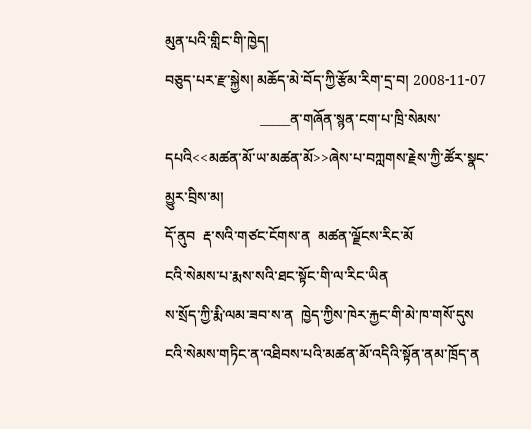མུན་པའི་གླིང་གི་ཁྱེད།
བཅུད་པར་རྫ་སྐྱེས། མཆོད་མེ་བོད་ཀྱི་རྩོམ་རིག་དྲ་བ། 2008-11-07
                          _____ན་གཞོན་སྙན་ངག་པ་ཁྲི་སེམས་དཔའི<<མཚན་མོ་ཡ་མཚན་མོ>>ཞེས་པ་བཀླགས་རྗེས་ཀྱི་ཚོར་སྣང་མྱུར་བྲིས་མ།
དོ་ནུབ  རྡ་སའི་གཙང་ངོགས་ན  མཚན་ལྗོངས་རིང་མོ
ངའི་སེམས་པ་རྨས་སའི་ཐང་སྟོང་གི་ལ་རིང་ཡིན
ས་སྲོད་ཀྱི་རྨི་ལམ་ཟབ་ས་ན  ཁྱེད་ཀྱིས་ཁེར་རྐྱང་གི་མེ་ཁ་གསོ་དུས
ངའི་སེམས་གཏིང་ན་འཐིབས་པའི་མཚན་མོ་འདིའི་སྟོན་ནམ་ཁྲོད་ན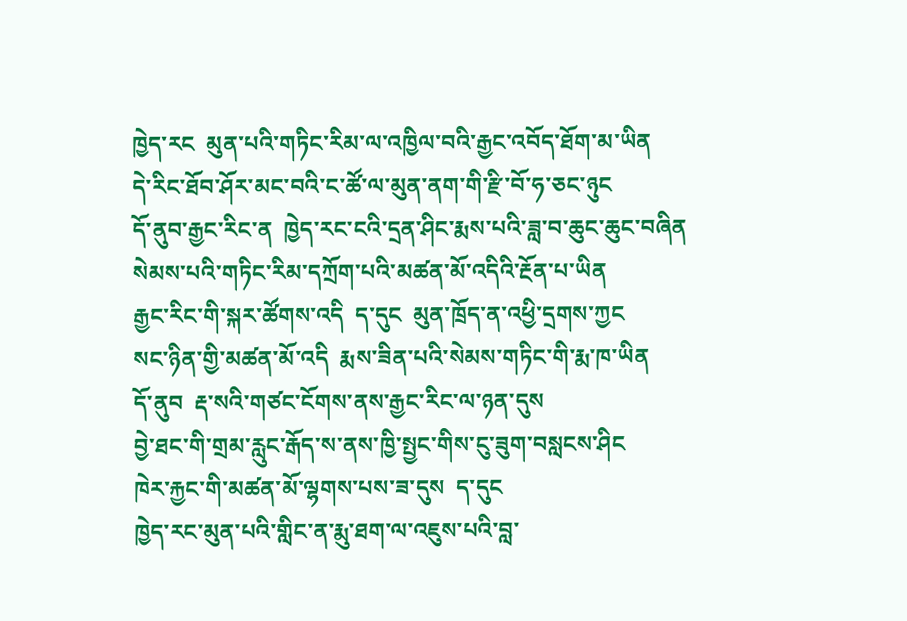ཁྱེད་རང  མུན་པའི་གཏིང་རིམ་ལ་འཁྱིལ་བའི་རྒྱང་འབོད་ཐོག་མ་ཡིན
དེ་རིང་ཐོབ་ཤོར་མང་བའི་ང་ཚོ་ལ་མུན་ནག་གི་རྫི་བོ་ཧ་ཅང་ཉུང
དོ་ནུབ་རྒྱང་རིང་ན  ཁྱེད་རང་ངའི་དྲན་ཤིང་རྨས་པའི་ཟླ་བ་ཆུང་ཆུང་བཞིན
སེམས་པའི་གཏིང་རིམ་དཀྲོག་པའི་མཚན་མོ་འདིའི་རྔོན་པ་ཡིན
རྒྱང་རིང་གི་སྐར་ཚོགས་འདི  ད་དུང  མུན་ཁྲོད་ན་འཕྱི་དྲགས་ཀྱང
སང་ཉིན་གྱི་མཚན་མོ་འདི  རྨས་ཟིན་པའི་སེམས་གཏིང་གི་རྨ་ཁ་ཡིན
དོ་ནུབ  རྡ་སའི་གཙང་ངོགས་ནས་རྒྱང་རིང་ལ་ཉན་དུས
བྱེ་ཐང་གི་གྲམ་རླུང་རྒོད་ས་ནས་ཁྱི་སྤྱང་གིས་ངུ་ཟུག་བསླངས་ཤིང
ཁེར་རྐྱང་གི་མཚན་མོ་ལྷགས་པས་ཟ་དུས  ད་དུང
ཁྱེད་རང་མུན་པའི་གླིང་ན་རྨུ་ཐག་ལ་འཇུས་པའི་བླ་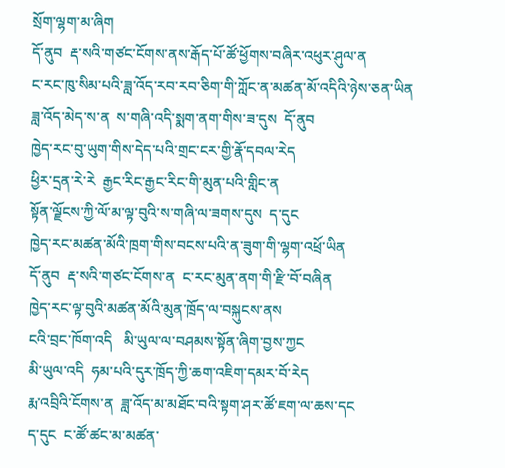སྲོག་ལྷག་མ་ཞིག
དོ་ནུབ  རྡ་སའི་གཙང་ངོགས་ནས་རྒོད་པོ་ཚོ་ཕྱོགས་བཞིར་འཕུར་ཤུལ་ན
ང་རང་ཁུ་སིམ་པའི་ཟླ་འོད་རབ་རབ་ཅིག་གི་ཀློང་ན་མཚན་མོ་འདིའི་ཉེས་ཅན་ཡིན
ཟླ་འོད་མེད་ས་ན  ས་གཞི་འདི་སྨག་ནག་གིས་ཟ་དུས  དོ་ནུབ
ཁྱེད་རང་བུ་ཡུག་གིས་དེད་པའི་གྲང་ངར་གྱི་རྣོ་དབལ་རེད
ཕྱིར་དྲན་རེ་རེ  རྒྱང་རིང་རྒྱང་རིང་གི་མུན་པའི་གླིང་ན
སྟོན་ལྗོངས་ཀྱི་ལོ་མ་ལྟ་བུའི་ས་གཞི་ལ་ཟགས་དུས  ད་དུང
ཁྱེད་རང་མཚན་མོའི་ཁྲག་གིས་བངས་པའི་ན་ཟུག་གི་ལྷག་འཕྲོ་ཡིན
དོ་ནུབ  རྡ་སའི་གཙང་ངོགས་ན  ང་རང་མུན་ནག་གི་རྫི་བོ་བཞིན
ཁྱེད་རང་ལྟ་བུའི་མཚན་མོའི་མུན་ཁྲོད་ལ་བསྐུངས་ནས
ངའི་བྲང་ཁོག་འདི   མི་ཡུལ་ལ་བཤམས་སྟོན་ཞིག་བྱས་ཀྱང
མི་ཡུལ་འདི  ཧམ་པའི་དུར་ཁྲོད་ཀྱི་ཆག་འཇིག་དམར་བོ་རེད
རྨ་འབྲིའི་ངོགས་ན  ཟླ་འོད་མ་མཐོང་བའི་སྟག་ཤར་ཚོ་ཇག་ལ་ཆས་དང
ད་དུང  ང་ཚོ་ཚང་མ་མཚན་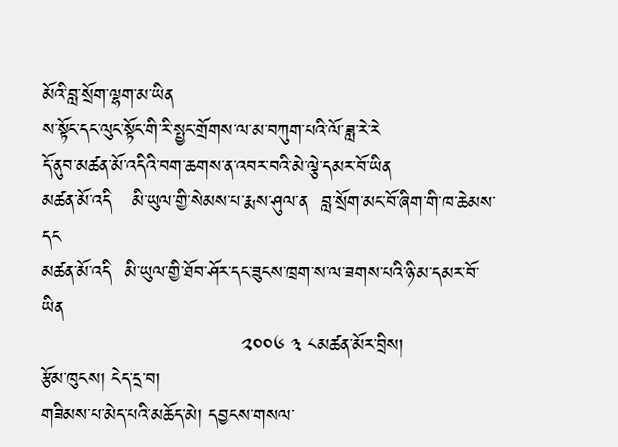མོའི་བླ་སྲོག་ལྷག་མ་ཡིན
ས་སྟོང་དང་ལུང་སྟོང་གི་རི་སྤྱང་གྲོགས་ལ་མ་བཀུག་པའི་ལོ་ཟླ་རེ་རེ
དོ་ནུབ་མཚན་མོ་འདིའི་བག་ཆགས་ན་འབར་བའི་མེ་ལྕེ་དམར་བོ་ཡིན
མཚན་མོ་འདི   མི་ཡུལ་གྱི་སེམས་པ་རྨས་ཤུལ་ན  བླ་སྲོག་མང་བོ་ཞིག་གི་ཁ་ཆེམས་དང
མཚན་མོ་འདི  མི་ཡུལ་གྱི་ཐོབ་ཤོར་དང་ཟུངས་ཁྲག་ས་ལ་ཟགས་པའི་ཉི་མ་དམར་བོ་ཡིན
                               ༢༠༠༦ ༣ ༨མཚན་མོར་བྲིས།
རྩོམ་ཁུངས། ངེད་དྲ་བ།
གཟིམས་པ་མེད་པའི་མཆོད་མེ། དབྱངས་གསལ་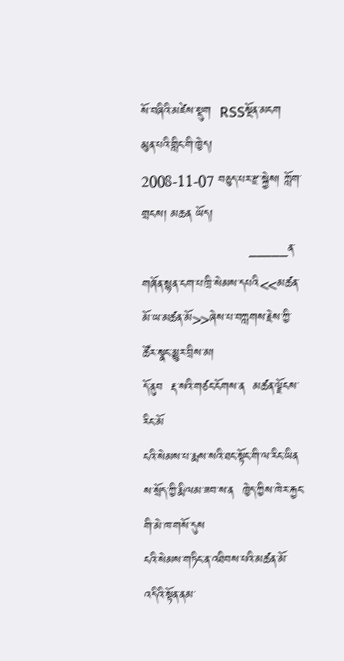སོ་བཞིའི་མཛེས་སྡུག  RSSསྔོན་མངག
མུན་པའི་གླིང་གི་ཁྱེད།
2008-11-07 བཅུད་པར་རྫ་སྐྱེས། ཀློག་གྲངས། མཆན ཡོད།
                          _____ན་གཞོན་སྙན་ངག་པ་ཁྲི་སེམས་དཔའི<<མཚན་མོ་ཡ་མཚན་མོ>>ཞེས་པ་བཀླགས་རྗེས་ཀྱི་ཚོར་སྣང་མྱུར་བྲིས་མ།
དོ་ནུབ  རྡ་སའི་གཙང་ངོགས་ན  མཚན་ལྗོངས་རིང་མོ
ངའི་སེམས་པ་རྨས་སའི་ཐང་སྟོང་གི་ལ་རིང་ཡིན
ས་སྲོད་ཀྱི་རྨི་ལམ་ཟབ་ས་ན  ཁྱེད་ཀྱིས་ཁེར་རྐྱང་གི་མེ་ཁ་གསོ་དུས
ངའི་སེམས་གཏིང་ན་འཐིབས་པའི་མཚན་མོ་འདིའི་སྟོན་ནམ་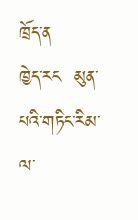ཁྲོད་ན
ཁྱེད་རང  མུན་པའི་གཏིང་རིམ་ལ་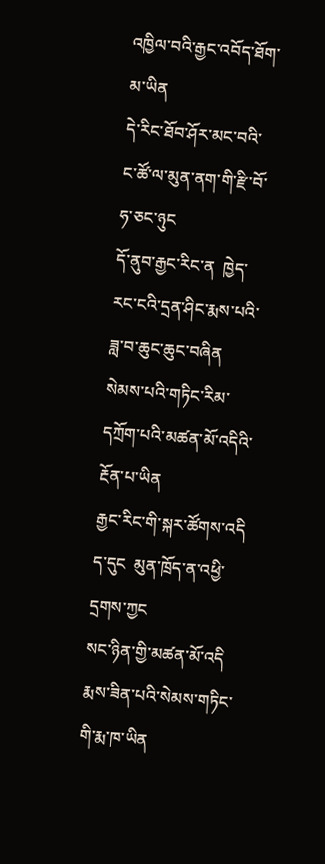འཁྱིལ་བའི་རྒྱང་འབོད་ཐོག་མ་ཡིན
དེ་རིང་ཐོབ་ཤོར་མང་བའི་ང་ཚོ་ལ་མུན་ནག་གི་རྫི་བོ་ཧ་ཅང་ཉུང
དོ་ནུབ་རྒྱང་རིང་ན  ཁྱེད་རང་ངའི་དྲན་ཤིང་རྨས་པའི་ཟླ་བ་ཆུང་ཆུང་བཞིན
སེམས་པའི་གཏིང་རིམ་དཀྲོག་པའི་མཚན་མོ་འདིའི་རྔོན་པ་ཡིན
རྒྱང་རིང་གི་སྐར་ཚོགས་འདི  ད་དུང  མུན་ཁྲོད་ན་འཕྱི་དྲགས་ཀྱང
སང་ཉིན་གྱི་མཚན་མོ་འདི  རྨས་ཟིན་པའི་སེམས་གཏིང་གི་རྨ་ཁ་ཡིན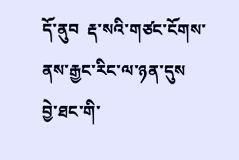དོ་ནུབ  རྡ་སའི་གཙང་ངོགས་ནས་རྒྱང་རིང་ལ་ཉན་དུས
བྱེ་ཐང་གི་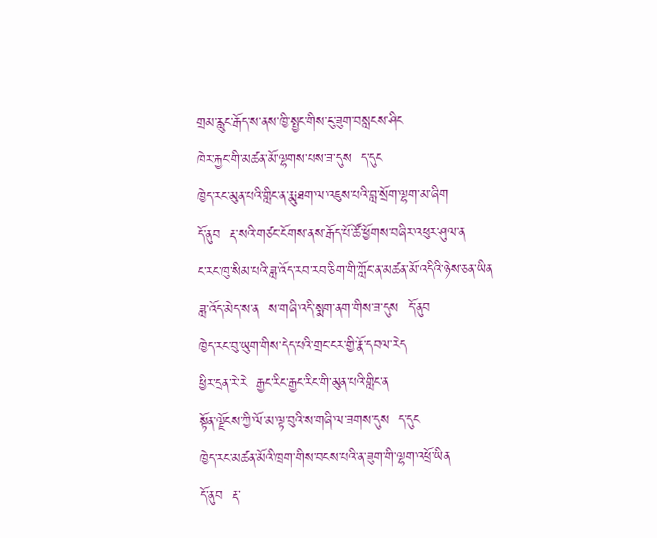གྲམ་རླུང་རྒོད་ས་ནས་ཁྱི་སྤྱང་གིས་ངུ་ཟུག་བསླངས་ཤིང
ཁེར་རྐྱང་གི་མཚན་མོ་ལྷགས་པས་ཟ་དུས  ད་དུང
ཁྱེད་རང་མུན་པའི་གླིང་ན་རྨུ་ཐག་ལ་འཇུས་པའི་བླ་སྲོག་ལྷག་མ་ཞིག
དོ་ནུབ  རྡ་སའི་གཙང་ངོགས་ནས་རྒོད་པོ་ཚོ་ཕྱོགས་བཞིར་འཕུར་ཤུལ་ན
ང་རང་ཁུ་སིམ་པའི་ཟླ་འོད་རབ་རབ་ཅིག་གི་ཀློང་ན་མཚན་མོ་འདིའི་ཉེས་ཅན་ཡིན
ཟླ་འོད་མེད་ས་ན  ས་གཞི་འདི་སྨག་ནག་གིས་ཟ་དུས  དོ་ནུབ
ཁྱེད་རང་བུ་ཡུག་གིས་དེད་པའི་གྲང་ངར་གྱི་རྣོ་དབལ་རེད
ཕྱིར་དྲན་རེ་རེ  རྒྱང་རིང་རྒྱང་རིང་གི་མུན་པའི་གླིང་ན
སྟོན་ལྗོངས་ཀྱི་ལོ་མ་ལྟ་བུའི་ས་གཞི་ལ་ཟགས་དུས  ད་དུང
ཁྱེད་རང་མཚན་མོའི་ཁྲག་གིས་བངས་པའི་ན་ཟུག་གི་ལྷག་འཕྲོ་ཡིན
དོ་ནུབ  རྡ་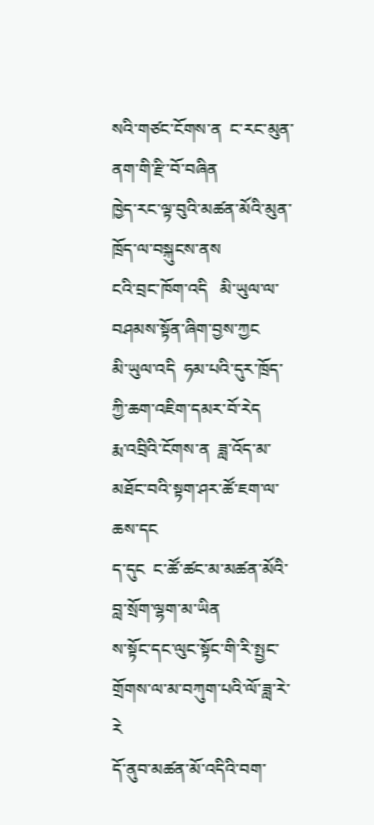སའི་གཙང་ངོགས་ན  ང་རང་མུན་ནག་གི་རྫི་བོ་བཞིན
ཁྱེད་རང་ལྟ་བུའི་མཚན་མོའི་མུན་ཁྲོད་ལ་བསྐུངས་ནས
ངའི་བྲང་ཁོག་འདི   མི་ཡུལ་ལ་བཤམས་སྟོན་ཞིག་བྱས་ཀྱང
མི་ཡུལ་འདི  ཧམ་པའི་དུར་ཁྲོད་ཀྱི་ཆག་འཇིག་དམར་བོ་རེད
རྨ་འབྲིའི་ངོགས་ན  ཟླ་འོད་མ་མཐོང་བའི་སྟག་ཤར་ཚོ་ཇག་ལ་ཆས་དང
ད་དུང  ང་ཚོ་ཚང་མ་མཚན་མོའི་བླ་སྲོག་ལྷག་མ་ཡིན
ས་སྟོང་དང་ལུང་སྟོང་གི་རི་སྤྱང་གྲོགས་ལ་མ་བཀུག་པའི་ལོ་ཟླ་རེ་རེ
དོ་ནུབ་མཚན་མོ་འདིའི་བག་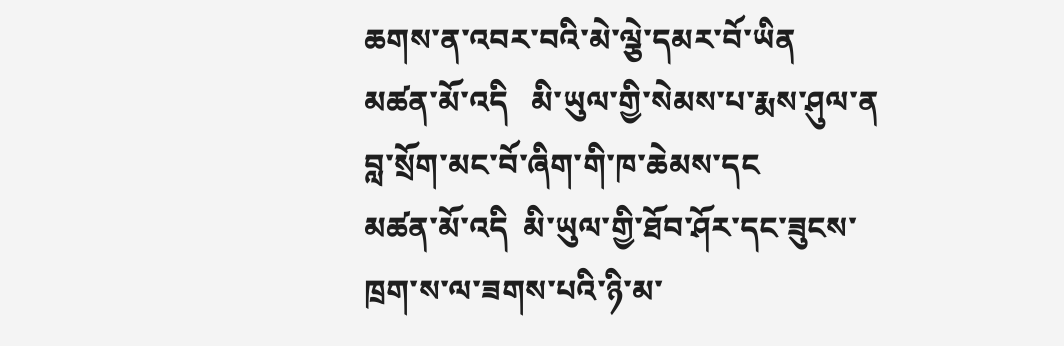ཆགས་ན་འབར་བའི་མེ་ལྕེ་དམར་བོ་ཡིན
མཚན་མོ་འདི   མི་ཡུལ་གྱི་སེམས་པ་རྨས་ཤུལ་ན  བླ་སྲོག་མང་བོ་ཞིག་གི་ཁ་ཆེམས་དང
མཚན་མོ་འདི  མི་ཡུལ་གྱི་ཐོབ་ཤོར་དང་ཟུངས་ཁྲག་ས་ལ་ཟགས་པའི་ཉི་མ་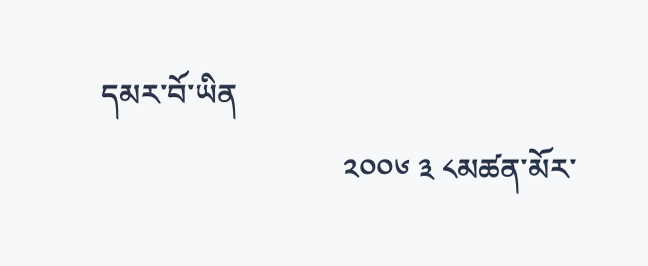དམར་བོ་ཡིན
                               ༢༠༠༦ ༣ ༨མཚན་མོར་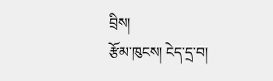བྲིས།
རྩོམ་ཁུངས། ངེད་དྲ་བ།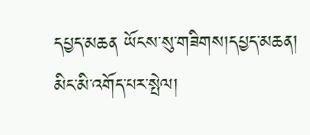དཔྱད་མཆན ཡོངས་སུ་གཟིགས།དཔྱད་མཆན།
མིང་མི་འགོད་པར་སྤེལ།